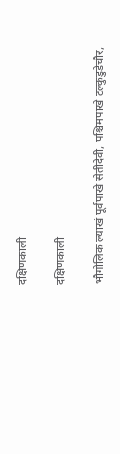दक्षिणकाली

दक्षिणकाली

भौगोलिक ल्याखं पूर्वपाखे सेतीदेवी, पश्चिमपाखे टल्कुडुडेचौर,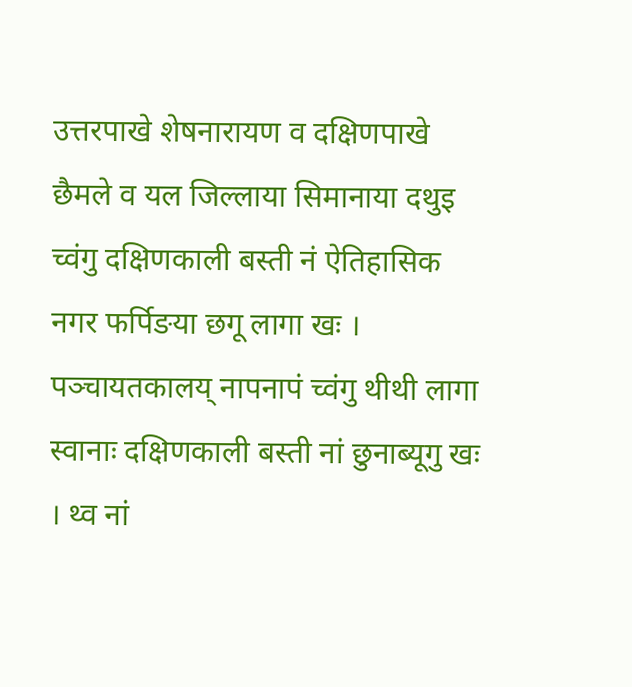उत्तरपाखे शेषनारायण व दक्षिणपाखे छैमले व यल जिल्लाया सिमानाया दथुइ च्वंगु दक्षिणकाली बस्ती नं ऐतिहासिक नगर फर्पिङया छगू लागा खः । पञ्चायतकालय् नापनापं च्वंगु थीथी लागा स्वानाः दक्षिणकाली बस्ती नां छुनाब्यूगु खः । थ्व नां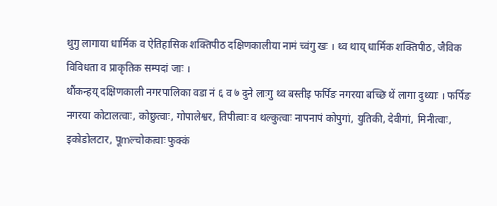थुगु लागाया धार्मिक व ऐतिहासिक शक्तिपीठ दक्षिणकालीया नामं च्वंगु खः । थ्व थाय् धार्मिक शक्तिपीठ, जैविक विविधता व प्राकृतिक सम्पदां जाः ।
थौंकन्हय् दक्षिणकाली नगरपालिका वडा नं ६ व ७ दुने लाःगु थ्व बस्तीइ फर्पिङ नगरया बच्छि थें लागा दुथ्याः । फर्पिङ नगरया कोटालत्वाः, कोछुत्वाः, गोपालेश्वर, तिपीत्वाः व थल्कुत्वाः नापनापं कोपुगां, युतिकी, देवीगां, मिनीत्वाः, इकोडोलटार, पूmल्चोकत्वाः फुक्कं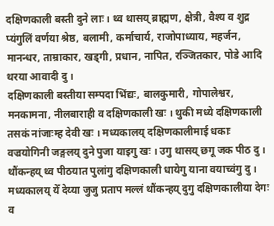दक्षिणकाली बस्ती दुने लाः । थ्व थासय् ब्राह्मण, क्षेत्री, वैश्य व शुद्र प्यंगुलिं वर्णया श्रेष्ठ, बलामी, कर्माचार्य, राजोपाध्याय, महर्जन, मानन्धर, ताम्राकार, खड्गी, प्रधान, नापित, रञ्जितकार, पोडे आदि थरया आवादी दु ।
दक्षिणकाली बस्तीया सम्पदा भिंद्यः, बालकुमारी, गोपालेश्वर, मनकामना, नीलबाराही व दक्षिणकाली खः । थुकी मध्ये दक्षिणकाली तसकं नांजाःम्ह देवी खः । मध्यकालय् दक्षिणकालीमाई धकाः वज्रयोगिनी जङ्गलय् दुने पुजा याइगु खः । उगु थासय् छगू जक पीठ दु । थौंकन्हय् थ्व पीठयात पुलांगु दक्षिणकाली धायेगु याना वयाच्वंगु दु । मध्यकालय् येँ देय्या जुजु प्रताप मल्लं थौंकन्हय् दुगु दक्षिणकालीया देगः व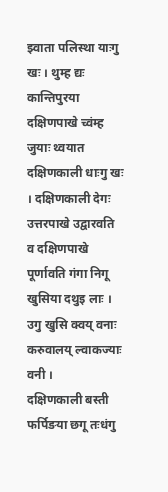झ्वाता पलिस्था याःगु खः । थुम्ह द्यः कान्तिपुरया दक्षिणपाखे च्वंम्ह जुयाः थ्वयात दक्षिणकाली धाःगु खः । दक्षिणकाली देगः उत्तरपाखे उद्वारवति व दक्षिणपाखे पूर्णावति गंगा निगू खुसिया दथुइ लाः । उगु खुसि क्वय् वनाः करुवालय् ल्वाकज्याः वनी ।
दक्षिणकाली बस्ती फर्पिङया छगू तःधंगु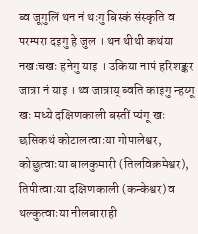ब्व जूगुलिं थन नं थःगु बिस्कं संस्कृति व परम्परा दइगु हे जुल । थन थीथी कथंया नखःचखः हनेगु याइ । उकिया नापं हरिशङ्कर जात्रा नं याइ । थ्व जात्राय् ब्वति काइगु न्हय्गू खः मध्ये दक्षिणकाली बस्तीं प्यंगू खः छसिकथं कोटालत्वाःया गोपालेश्वर, कोछुत्वाःया बालकुमारी (तिलविक्रमेश्वर), तिपीत्वाःया दक्षिणकाली (कन्केश्वर) व थल्कुत्वाःया नीलबाराही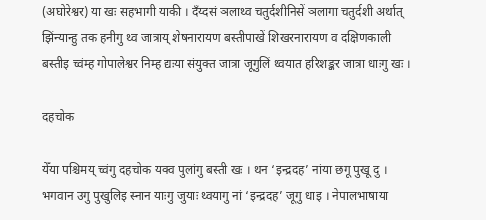(अघोरेश्वर) या खः सहभागी याकी । दँय्दसं ञलाथ्व चतुर्दशीनिसें ञलागा चतुर्दशी अर्थात् झिंन्यान्हु तक हनीगु थ्व जात्राय् शेषनारायण बस्तीपाखें शिखरनारायण व दक्षिणकाली बस्तीइ च्वंम्ह गोपालेश्वर निम्ह द्यःया संयुक्त जात्रा जूगुलिं थ्वयात हरिशङ्कर जात्रा धाःगु खः ।

दहचोक

येँया पश्चिमय् च्वंगु दहचोक यक्व पुलांगु बस्ती खः । थन ‘इन्द्रदह’ नांया छगू पुखू दु । भगवान उगु पुखुलिइ स्नान याःगु जुयाः थ्वयागु नां ‘इन्द्रदह’ जूगु धाइ । नेपालभाषाया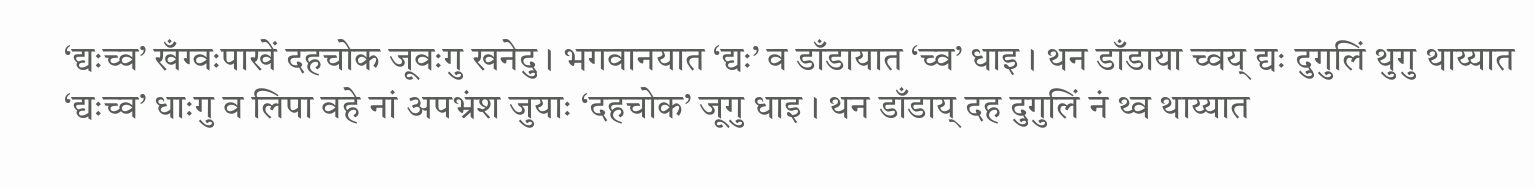‘द्यःच्व’ खँग्वःपाखें दहचोक जूवःगु खनेदु । भगवानयात ‘द्यः’ व डाँडायात ‘च्व’ धाइ । थन डाँडाया च्वय् द्यः दुगुलिं थुगु थाय्यात ‘द्यःच्व’ धाःगु व लिपा वहे नां अपभ्रंश जुयाः ‘दहचोक’ जूगु धाइ । थन डाँडाय् दह दुगुलिं नं थ्व थाय्यात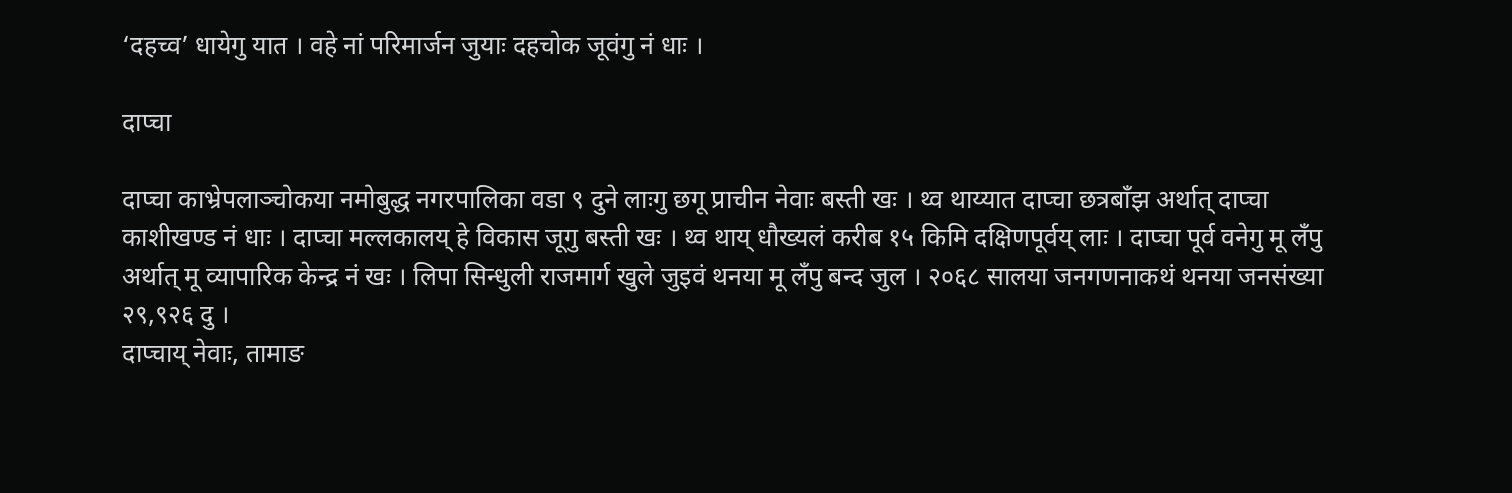‘दहच्व’ धायेगु यात । वहे नां परिमार्जन जुयाः दहचोक जूवंगु नं धाः ।

दाप्चा

दाप्चा काभ्रेपलाञ्चोकया नमोबुद्ध नगरपालिका वडा ९ दुने लाःगु छगू प्राचीन नेवाः बस्ती खः । थ्व थाय्यात दाप्चा छत्रबाँझ अर्थात् दाप्चा काशीखण्ड नं धाः । दाप्चा मल्लकालय् हे विकास जूगु बस्ती खः । थ्व थाय् धौख्यलं करीब १५ किमि दक्षिणपूर्वय् लाः । दाप्चा पूर्व वनेगु मू लँपु अर्थात् मू व्यापारिक केन्द्र नं खः । लिपा सिन्धुली राजमार्ग खुले जुइवं थनया मू लँपु बन्द जुल । २०६८ सालया जनगणनाकथं थनया जनसंख्या २९,९२६ दु ।
दाप्चाय् नेवाः, तामाङ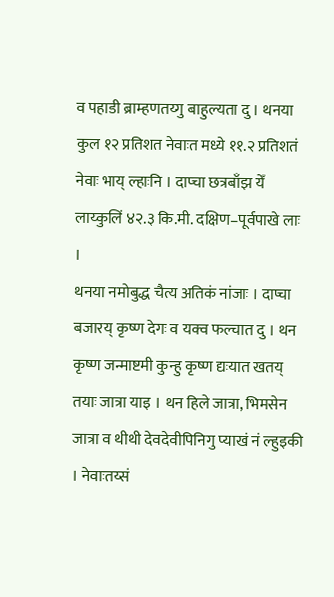व पहाडी ब्राम्हणतय्गु बाहुल्यता दु । थनया कुल १२ प्रतिशत नेवाःत मध्ये ११.२ प्रतिशतं नेवाः भाय् ल्हाःनि । दाप्चा छत्रबाँझ येँ लाय्कुलिं ४२.३ कि.मी. दक्षिण–पूर्वपाखे लाः ।
थनया नमोबुद्ध चैत्य अतिकं नांजाः । दाप्चा बजारय् कृष्ण देगः व यक्व फल्चात दु । थन कृष्ण जन्माष्टमी कुन्हु कृष्ण द्यःयात खतय् तयाः जात्रा याइ । थन हिले जात्रा, भिमसेन जात्रा व थीथी देवदेवीपिनिगु प्याखं नं ल्हुइकी । नेवाःतय्सं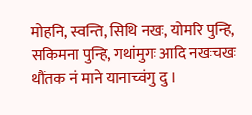मोहनि, स्वन्ति, सिथि नखः, योमरि पुन्हि, सकिमना पुन्हि, गथांमुगः आदि नखःचखः थौंतक नं माने यानाच्वंगु दु ।